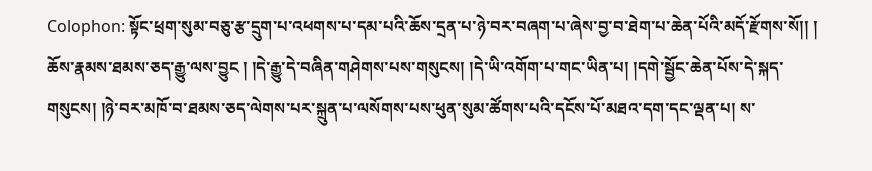Colophon: སྟོང་ཕྲག་སུམ་བཅུ་རྩ་དྲུག་པ་འཕགས་པ་དམ་པའི་ཆོས་དྲན་པ་ཉེ་བར་བཞག་པ་ཞེས་བྱ་བ་ཐེག་པ་ཆེན་པོའི་མདོ་རྫོགས་སོ།། ། ཆོས་རྣམས་ཐམས་ཅད་རྒྱུ་ལས་བྱུང ། །དེ་རྒྱུ་དེ་བཞིན་གཤེགས་པས་གསུངས། །དེ་ཡི་འགོག་པ་གང་ཡིན་པ། །དགེ་སྦྱོང་ཆེན་པོས་དེ་སྐད་གསུངས། །ཉེ་བར་མཁོ་བ་ཐམས་ཅད་ལེགས་པར་སྐྲུན་པ་ལསོགས་པས་ཕུན་སུམ་ཚོགས་པའི་དངོས་པོ་མཐའ་དག་དང་ལྡན་པ། ས་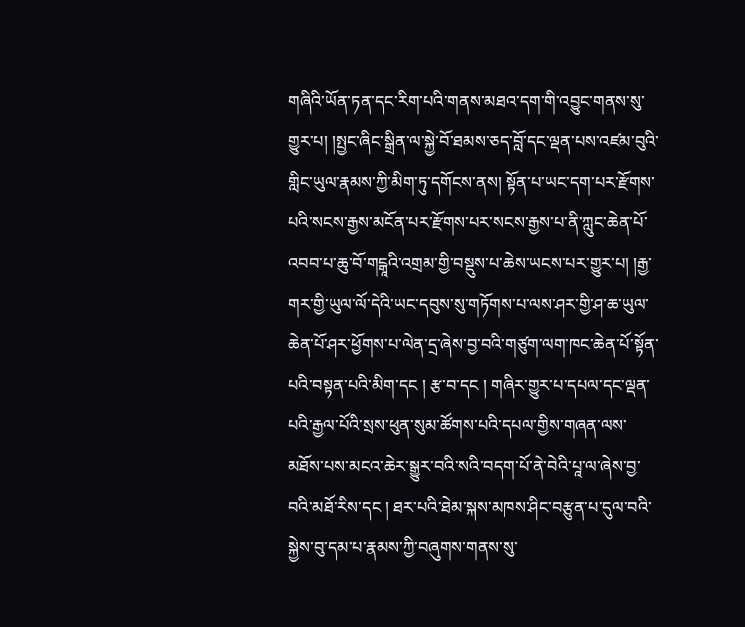གཞིའི་ཡོན་ཏན་དང་རིག་པའི་གནས་མཐའ་དག་གི་འབྱུང་གནས་སུ་གྱུར་པ། །སྤྱང་ཞིང་སྒྲིན་ལ་སྐྱེ་བོ་ཐམས་ཅད་བློ་དང་ལྡན་པས་འཛམ་བུའི་གླིང་ཡུལ་རྣམས་ཀྱི་མིག་ཏུ་དགོངས་ནས། སྟོན་པ་ཡང་དག་པར་རྫོགས་པའི་སངས་རྒྱས་མངོན་པར་རྫོགས་པར་སངས་རྒྱས་པ་ནི་ཀླུང་ཆེན་པོ་འབབ་པ་ཆུ་བོ་གངྒཱའི་འགྲམ་གྱི་བསྡུས་པ་ཆེས་ཡངས་པར་གྱུར་པ། །རྒྱ་གར་གྱི་ཡུལ་ལོ་དེའི་ཡང་དབུས་སུ་གཏོགས་པ་ལས་ཤར་གྱི་ཤ་ཆ་ཡུལ་ཆེན་པོ་ཤར་ཕྱོགས་པ་ལེན་དྲ་ཞེས་བྱ་བའི་གཙུག་ལག་ཁང་ཆེན་པོ་སྟོན་པའི་བསྟན་པའི་མིག་དང ། རྩ་བ་དང ། གཞིར་གྱུར་པ་དཔལ་དང་ལྡན་པའི་རྒྱལ་པོའི་སྲས་ཕུན་སུམ་ཚོགས་པའི་དཔལ་གྱིས་གཞན་ལས་མཐོས་པས་མངའ་ཆེར་སྒྱུར་བའི་སའི་བདག་པོ་ནེ་བེའི་པཱ་ལ་ཞེས་བྱ་བའི་མཐོ་རིས་དང ། ཐར་པའི་ཐེམ་སྐས་མཁས་ཤིང་བརྩུན་པ་དུལ་བའི་སྐྱེས་བུ་དམ་པ་རྣམས་ཀྱི་བཞུགས་གནས་སུ་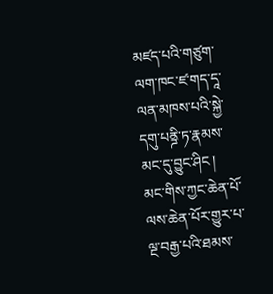མཛད་པའི་གཙུག་ལག་ཁང་ཛ་གད་དཱ་ལན་མཁས་པའི་སྐྱེ་དགུ་པནྜི་ཏ་རྣམས་མང་དུ་བྱུང་ཤིང ། མང་གིས་ཀྱང་ཆེན་པོ་ལས་ཆེན་པོར་གྱུར་པ་ལྔ་བརྒྱ་པའི་ཐམས་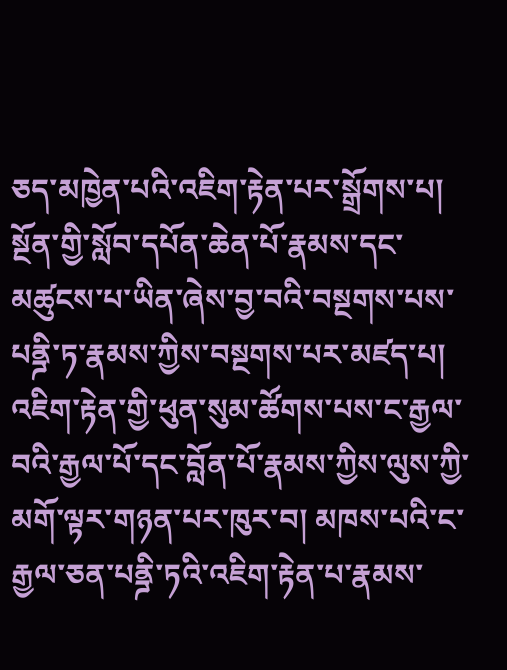ཅད་མཁྱེན་པའི་འཇིག་རྟེན་པར་སྒྲོགས་པ། སྔོན་གྱི་སློབ་དཔོན་ཆེན་པོ་རྣམས་དང་མཚུངས་པ་ཡིན་ཞེས་བྱ་བའི་བསྔགས་པས་པནྜི་ཏ་རྣམས་ཀྱིས་བསྔགས་པར་མཛད་པ། འཇིག་རྟེན་གྱི་ཕུན་སུམ་ཚོགས་པས་ང་རྒྱལ་བའི་རྒྱལ་པོ་དང་བློན་པོ་རྣམས་ཀྱིས་ལུས་ཀྱི་མགོ་ལྟར་གཉན་པར་ཁུར་བ། མཁས་པའི་ང་རྒྱལ་ཅན་པནྜི་ཏའི་འཇིག་རྟེན་པ་རྣམས་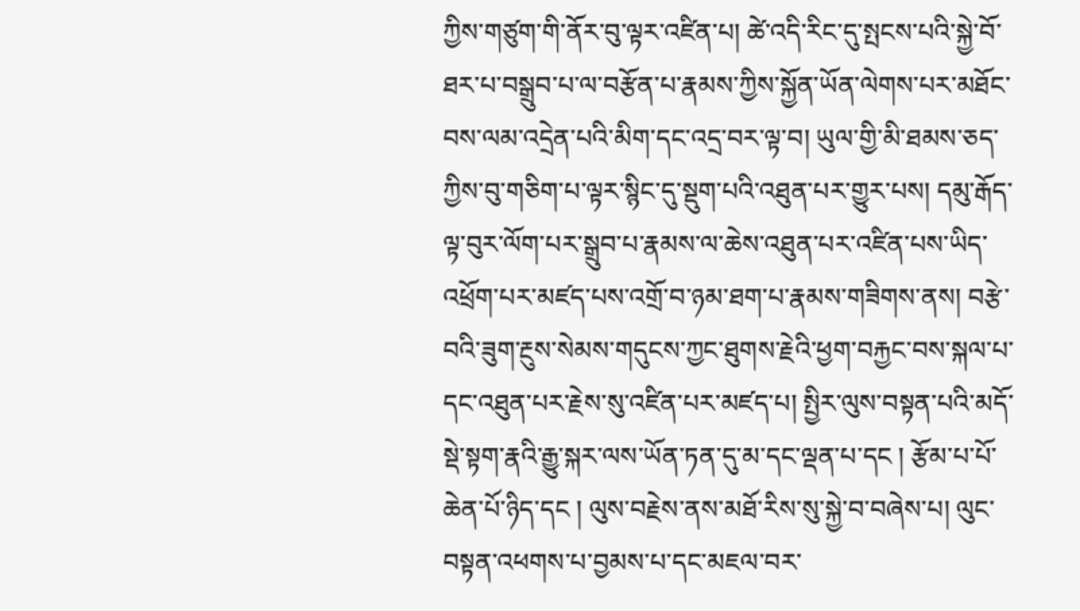ཀྱིས་གཙུག་གི་ནོར་བུ་ལྟར་འཛིན་པ། ཚེ་འདི་རིང་དུ་སྤངས་པའི་སྐྱེ་བོ་ཐར་པ་བསྒྲུབ་པ་ལ་བརྩོན་པ་རྣམས་ཀྱིས་སྐྱོན་ཡོན་ལེགས་པར་མཐོང་བས་ལམ་འདྲེན་པའི་མིག་དང་འདྲ་བར་ལྟ་བ། ཡུལ་གྱི་མི་ཐམས་ཅད་ཀྱིས་བུ་གཅིག་པ་ལྟར་སྙིང་དུ་སྡུག་པའི་འཐུན་པར་གྱུར་པས། དམུ་རྒོད་ལྟ་བུར་ལོག་པར་སྒྲུབ་པ་རྣམས་ལ་ཆེས་འཐུན་པར་འཛིན་པས་ཡིད་འཕྲོག་པར་མཛད་པས་འགྲོ་བ་ཉམ་ཐག་པ་རྣམས་གཟིགས་ནས། བརྩེ་བའི་ཟུག་རྔུས་སེམས་གདུངས་ཀྱང་ཐུགས་རྗེའི་ཕྱག་བརྐྱང་བས་སྐལ་པ་དང་འཐུན་པར་རྗེས་སུ་འཛིན་པར་མཛད་པ། སྤྱིར་ལུས་བསྟན་པའི་མདོ་སྡེ་སྟག་རྣའི་རྒྱུ་སྐར་ལས་ཡོན་ཏན་དུ་མ་དང་ལྡན་པ་དང ། རྩོམ་པ་པོ་ཆེན་པོ་ཉིད་དང ། ལུས་བརྗེས་ནས་མཐོ་རིས་སུ་སྐྱེ་བ་བཞེས་པ། ལུང་བསྟན་འཕགས་པ་བྱམས་པ་དང་མཇལ་བར་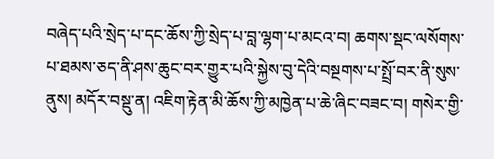བཞེད་པའི་སྲེད་པ་དང་ཆོས་ཀྱི་སྲེད་པ་བླ་ལྷག་པ་མངའ་བ། ཆགས་སྡང་ལསོགས་པ་ཐམས་ཅད་ནི་ཤས་ཆུང་བར་གྱུར་པའི་སྐྱེས་བུ་དེའི་བསྔགས་པ་སྤྲོ་བར་ནི་སུས་ནུས། མདོར་བསྡུ་ན། འཇིག་རྟེན་མི་ཆོས་ཀྱི་མཁྱེན་པ་ཆེ་ཞིང་བཟང་བ། གསེར་གྱི་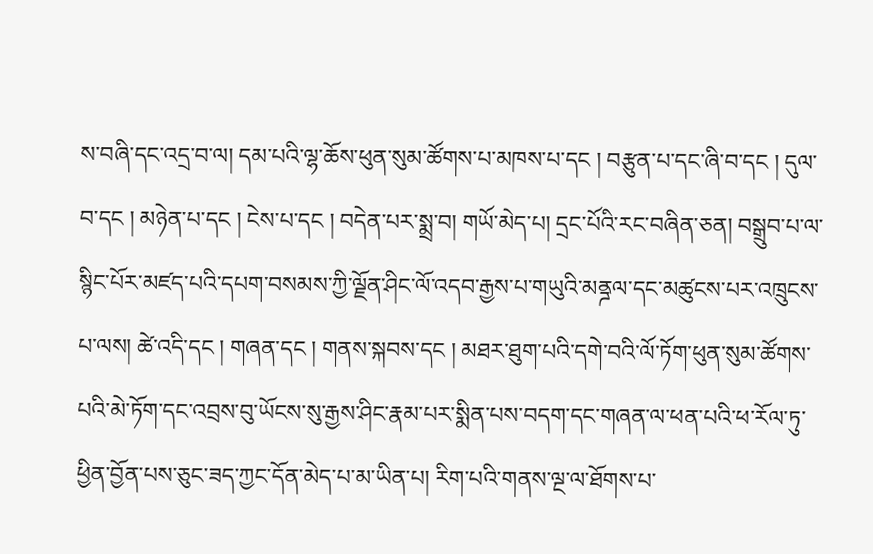ས་བཞི་དང་འདྲ་བ་ལ། དམ་པའི་ལྷ་ཆོས་ཕུན་སུམ་ཚོགས་པ་མཁས་པ་དང ། བརྩུན་པ་དང་ཞི་བ་དང ། དུལ་བ་དང ། མཉེན་པ་དང ། ངེས་པ་དང ། བདེན་པར་སྨྲ་བ། གཡོ་མེད་པ། དྲང་པོའི་རང་བཞིན་ཅན། བསྒྲུབ་པ་ལ་སྙིང་པོར་མཛད་པའི་དཔག་བསམས་ཀྱི་ལྗོན་ཤིང་ལོ་འདབ་རྒྱས་པ་གཡུའི་མནྜལ་དང་མཚུངས་པར་འཁྲུངས་པ་ལས། ཚེ་འདི་དང ། གཞན་དང ། གནས་སྐབས་དང ། མཐར་ཐུག་པའི་དགེ་བའི་ལོ་ཏོག་ཕུན་སུམ་ཚོགས་པའི་མེ་ཏོག་དང་འབྲས་བུ་ཡོངས་སུ་རྒྱས་ཤིང་རྣམ་པར་སྨིན་པས་བདག་དང་གཞན་ལ་ཕན་པའི་ཕ་རོལ་ཏུ་ཕྱིན་བྱོན་པས་ཅུང་ཟད་ཀྱང་དོན་མེད་པ་མ་ཡིན་པ། རིག་པའི་གནས་ལྔ་ལ་ཐོགས་པ་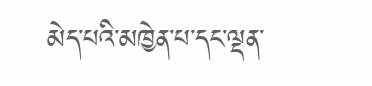མེད་པའི་མཁྱེན་པ་དང་ལྡན་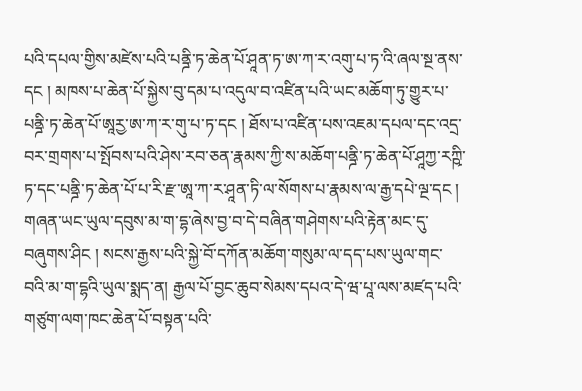པའི་དཔལ་གྱིས་མཛེས་པའི་པནྜི་ཏ་ཆེན་པོ་ཤཱན་ཏ་ཨ་ཀ་ར་འགུ་པ་ཏ་འི་ཞལ་སྔ་ནས་དང ། མཁས་པ་ཆེན་པོ་སྐྱེས་བུ་དམ་པ་འདུལ་བ་འཛིན་པའི་ཡང་མཆོག་ཏུ་གྱུར་པ་པནྜི་ཏ་ཆེན་པོ་ཨཱརྱ་ཨ་ཀ་ར་གུ་པ་ཏ་དང ། ཐོས་པ་འཛིན་པས་འཇམ་དཔལ་དང་འདྲ་བར་གྲགས་པ་སྤོབས་པའི་ཤེས་རབ་ཅན་རྣམས་ཀྱི་ས་མཆོག་པནྜི་ཏ་ཆེན་པོ་ཤཱཀྱ་རཀྵི་ཏ་དང་པནྜི་ཏ་ཆེན་པོ་པ་རི་རྫ་ཨཱ་ཀ་ར་ཤཱན་ཏི་ལ་སོགས་པ་རྣམས་ལ་རྒྱ་དཔེ་ལྔ་དང ། གཞན་ཡང་ཡུལ་དབུས་མ་ག་དྷ་ཞེས་བྱ་བ་དེ་བཞིན་གཤེགས་པའི་རྟེན་མང་དུ་བཞུགས་ཤིང ། སངས་རྒྱས་པའི་སྐྱེ་བོ་དཀོན་མཆོག་གསུམ་ལ་དད་པས་ཡུལ་གང་བའི་མ་ག་དྷའི་ཡུལ་སྨད་ན། རྒྱལ་པོ་བྱང་ཆུབ་སེམས་དཔའ་དེ་ཝ་པཱ་ལས་མཛད་པའི་གཙུག་ལག་ཁང་ཆེན་པོ་བསྟན་པའི་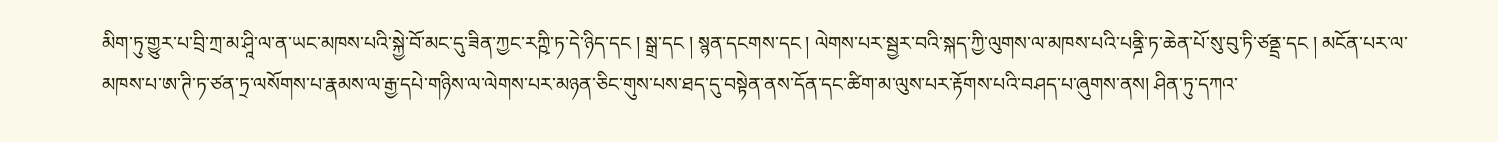མིག་ཏུ་གྱུར་པ་བྲི་ཀྲ་མ་ཤཱི་ལ་ན་ཡང་མཁས་པའི་སྐྱེ་བོ་མང་དུ་ཟིན་ཀྱང་རཀྵི་ཏ་དེ་ཉིད་དང ། སྒྲ་དང ། སྙན་དངགས་དང ། ལེགས་པར་སྦྱར་བའི་སྐད་ཀྱི་ལུགས་ལ་མཁས་པའི་པནྜི་ཏ་ཆེན་པོ་སུ་བུ་ཏི་ཙནྡྲ་དང ། མངོན་པར་ལ་མཁས་པ་ཨ་ཊི་ཏ་ཙན་ཏྲ་ལསོགས་པ་རྣམས་ལ་རྒྱ་དཔེ་གཉིས་ལ་ལེགས་པར་མཉན་ཅིང་གུས་པས་ཐད་དུ་བསྟེན་ནས་དོན་དང་ཚིག་མ་ལུས་པར་རྟོགས་པའི་བཤད་པ་ཞུགས་ནས། ཤིན་ཏུ་དཀའ་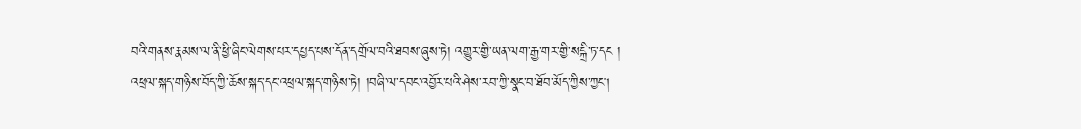བའི་གནས་རྣམས་ལ་ནི་ཕྱི་ཞིང་ལེགས་པར་དཔྱད་པས་དོན་དགྲོལ་བའི་ཐབས་ཞུས་ཏེ། འགྱུར་གྱི་ཡན་ལག་རྒྱ་གར་གྱི་སངྐྲི་ཏ་དང ། འཕྲལ་སྐད་གཉིས་བོད་ཀྱི་ཆོས་སྐད་དང་འཕྲལ་སྐད་གཉིས་ཏེ། །བཞི་ལ་དབང་འབྱོར་པའི་ཤེས་རབ་ཀྱི་སྣང་བ་ཐོབ་མོད་ཀྱིས་ཀྱང།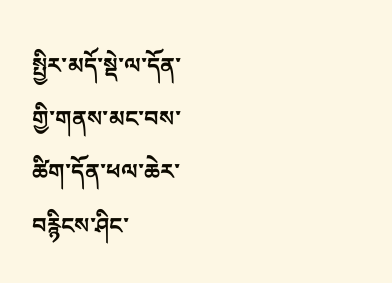སྤྱིར་མདོ་སྡེ་ལ་དོན་གྱི་གནས་མང་བས་ཚིག་དོན་ཕལ་ཆེར་བརྙིངས་ཤིང་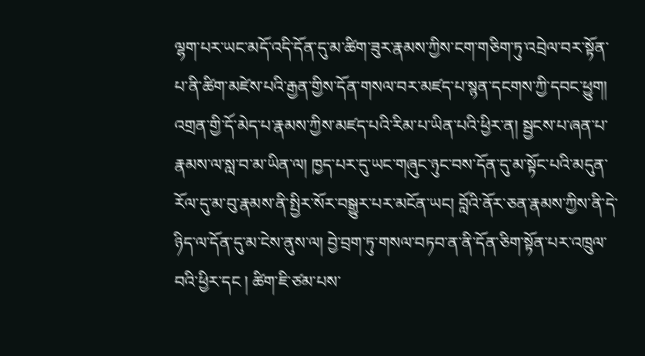ལྷག་པར་ཡང་མདོ་འདི་དོན་དུ་མ་ཚིག་ཟུར་རྣམས་ཀྱིས་ངག་གཅིག་ཏུ་འབྲེལ་བར་སྟོན་པ་ནི་ཚིག་མཛེས་པའི་རྒྱན་གྱིས་དོན་གསལ་བར་མཛད་པ་སྙན་དངགས་ཀྱི་དབང་ཕྱུག། འགྲན་གྱི་དོ་མེད་པ་རྣམས་ཀྱིས་མཛད་པའི་རིམ་པ་ཡིན་པའི་ཕྱིར་ན། སྦྱངས་པ་ཞན་པ་རྣམས་ལ་སླ་བ་མ་ཡིན་ལ། ཁྱད་པར་དུ་ཡང་གཞུང་ཉུང་བས་དོན་དུ་མ་སྟོང་པའི་མདུན་རོལ་དུ་མ་བུ་རྣམས་ནི་སྤྱིར་སོར་བསྒྱུར་པར་མངོན་ཡང། བློའི་ནོར་ཅན་རྣམས་ཀྱིས་ནི་དེ་ཉིད་ལ་དོན་དུ་མ་ངེས་ནུས་ལ། བྱེ་བྲག་ཏུ་གསལ་བཏབ་ན་ནི་དོན་ཅིག་སྟོན་པར་འཁྲུལ་བའི་ཕྱིར་དང ། ཚིག་ཇི་ཙམ་པས་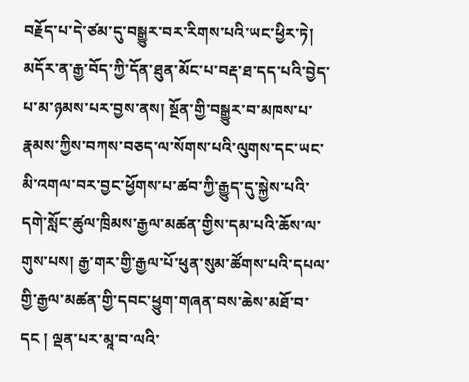བརྗོད་པ་དེ་ཙམ་དུ་བསྒྱུར་བར་རིགས་པའི་ཡང་ཕྱིར་ཏེ། མདོར་ན་རྒྱ་བོད་ཀྱི་དོན་ཐུན་མོང་པ་བརྡ་ཐ་དད་པའི་བྱེད་པ་མ་ཉམས་པར་བྱས་ནས། སྔོན་གྱི་བསྒྱུར་བ་མཁས་པ་རྣམས་ཀྱིས་བཀས་བཅད་ལ་སོགས་པའི་ལུགས་དང་ཡང་མི་འགལ་བར་བྱང་ཕྱོགས་པ་ཚབ་ཀྱི་རྒྱུད་དུ་སྐྱེས་པའི་དགེ་སློང་ཚུལ་ཁྲིམས་རྒྱལ་མཚན་གྱིས་དམ་པའི་ཆོས་ལ་གུས་པས། རྒྱ་གར་གྱི་རྒྱལ་པོ་ཕུན་སུམ་ཚོགས་པའི་དཔལ་གྱི་རྒྱལ་མཚན་གྱི་དབང་ཕྱུག་གཞན་བས་ཆེས་མཐོ་བ་དང ། ལྡན་པར་མཱ་བ་ལའི་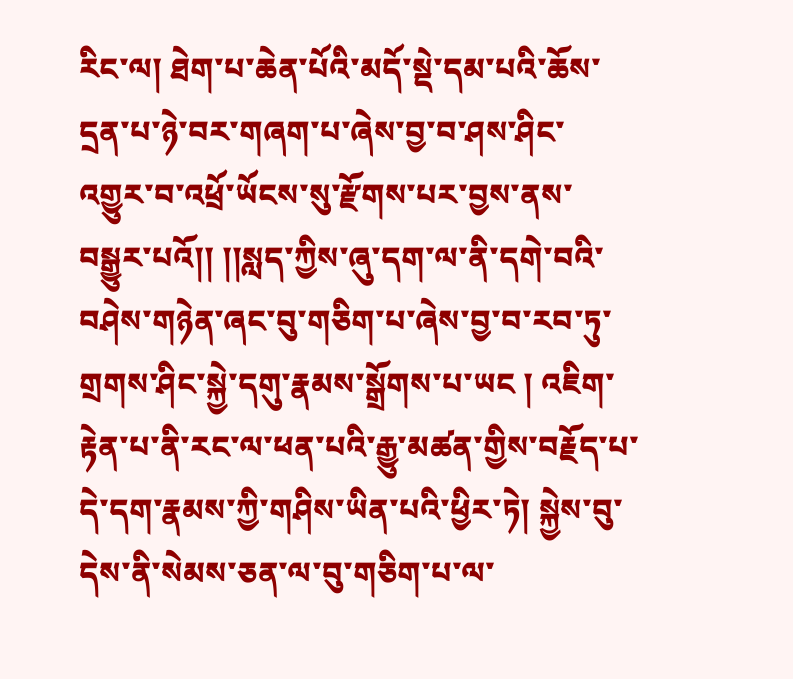རིང་ལ། ཐེག་པ་ཆེན་པོའི་མདོ་སྡེ་དམ་པའི་ཆོས་དྲན་པ་ཉེ་བར་གཞག་པ་ཞེས་བྱ་བ་ཤས་ཤིང་འགྱུར་བ་འཕྲོ་ཡོངས་སུ་རྫོགས་པར་བྱས་ནས་བསྒྱུར་པའོ།། །།སླད་ཀྱིས་ཞུ་དག་ལ་ནི་དགེ་བའི་བཤེས་གཉེན་ཞང་བུ་གཅིག་པ་ཞེས་བྱ་བ་རབ་ཏུ་གྲགས་ཤིང་སྐྱེ་དགུ་རྣམས་སྒྲོགས་པ་ཡང ། འཇིག་རྟེན་པ་ནི་རང་ལ་ཕན་པའི་རྒྱུ་མཚན་གྱིས་བརྗོད་པ་དེ་དག་རྣམས་ཀྱི་གཤིས་ཡིན་པའི་ཕྱིར་ཏེ། སྐྱེས་བུ་དེས་ནི་སེམས་ཅན་ལ་བུ་གཅིག་པ་ལ་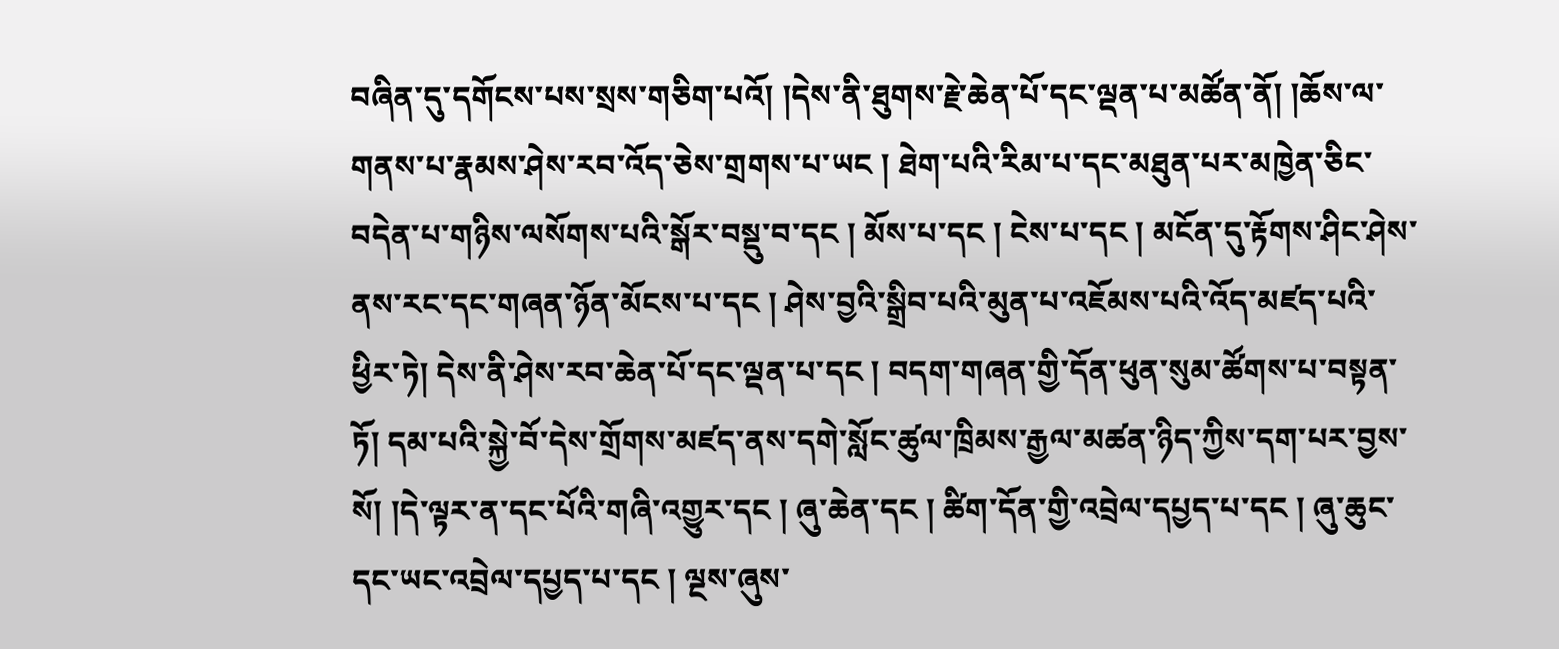བཞིན་དུ་དགོངས་པས་སྲས་གཅིག་པའོ། །དེས་ནི་ཐུགས་རྗེ་ཆེན་པོ་དང་ལྡན་པ་མཚོན་ནོ། །ཆོས་ལ་གནས་པ་རྣམས་ཤེས་རབ་འོད་ཅེས་གྲགས་པ་ཡང ། ཐེག་པའི་རིམ་པ་དང་མཐུན་པར་མཁྱེན་ཅིང་བདེན་པ་གཉིས་ལསོགས་པའི་སྒོར་བསྡུ་བ་དང ། མོས་པ་དང ། ངེས་པ་དང ། མངོན་དུ་རྟོགས་ཤིང་ཤེས་ནས་རང་དང་གཞན་ཉོན་མོངས་པ་དང ། ཤེས་བྱའི་སྒྲིབ་པའི་མུན་པ་འཇོམས་པའི་འོད་མཛད་པའི་ཕྱིར་ཏེ། དེས་ནི་ཤེས་རབ་ཆེན་པོ་དང་ལྡན་པ་དང ། བདག་གཞན་གྱི་དོན་ཕུན་སུམ་ཚོགས་པ་བསྟན་ཏོ། དམ་པའི་སྐྱེ་བོ་དེས་གྲོགས་མཛད་ནས་དགེ་སློང་ཚུལ་ཁྲིམས་རྒྱལ་མཚན་ཉིད་ཀྱིས་དག་པར་བྱས་སོ། །དེ་ལྟར་ན་དང་པོའི་གཞི་འགྱུར་དང ། ཞུ་ཆེན་དང ། ཚིག་དོན་གྱི་འབྲེལ་དཔྱད་པ་དང ། ཞུ་ཆུང་དང་ཡང་འབྲེལ་དཔྱད་པ་དང ། ལྔས་ཞུས་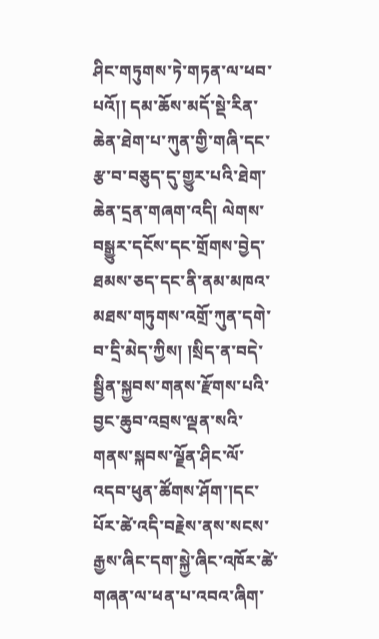ཤིང་གཏུགས་ཏེ་གཏན་ལ་ཕབ་པའོ།། དམ་ཆོས་མདོ་སྡེ་རིན་ཆེན་ཐེག་པ་ཀུན་གྱི་གཞི་དང་རྩ་བ་བཅུད་དུ་གྱུར་པའི་ཐེག་ཆེན་དྲན་གཞག་འདི། ལེགས་བསྒྱུར་དངོས་དང་གྲོགས་བྱེད་ཐམས་ཅད་དང་ནི་ནམ་མཁའ་མཐས་གཏུགས་འགྲོ་ཀུན་དགེ་བ་དྲི་མེད་ཀྱིས། །སྲིད་ན་བདེ་སྦྱིན་སྐྱབས་གནས་རྫོགས་པའི་བྱང་ཆུབ་འབྲས་ལྡན་སའི་གནས་སྐབས་ལྗོན་ཤིང་ལོ་འདབ་ཕུན་ཚོགས་ཤོག་།དང་པོར་ཚེ་འདི་བརྗེས་ནས་སངས་རྒྱས་ཞིང་དག་སྐྱེ་ཞིང་འཁོར་ཚེ་གཞན་ལ་ཕན་པ་འབའ་ཞིག་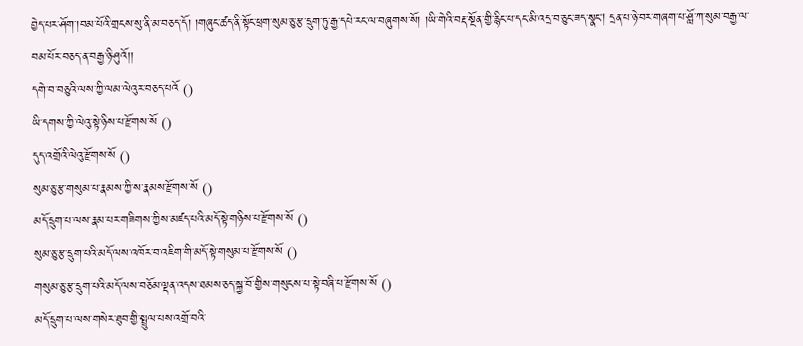བྱེད་པར་ཤོག་།བམ་པོའི་གྲངས་སུ་ནི་མ་བཅད་དོ། །གཞུང་ཚད་ནི་སྟོང་ཕྲག་སུམ་ཅུ་རྩ་དྲུག་ཏུ་རྒྱ་དཔེ་རང་ལ་བཞུགས་སོ། །ཡི་གེའི་བརྡ་སྔོན་གྱི་རྙིང་པ་དང་མི་འདྲ་བ་ཅུང་ཟད་སྣང། དྲན་པ་ཉེ་བར་གཞག་པ་ཤློ་ཀ་སུམ་བརྒྱ་ལ་བམ་པོར་བཅད་ན་བརྒྱ་ཉི་ཤུའོ།།
དགེ་བ་བཅུའི་ལས་ཀྱི་ལམ་ལེའུར་བཅད་པའོ ()
ཡི་དགས་ཀྱི་ལེའུ་སྟེ་ཉིས་པ་རྫོགས་སོ ()
དུད་འགྲོའི་ལེའུ་རྫོགས་སོ ()
སུམ་ཅུ་རྩ་གསུམ་པ་རྣམས་ཀྱི་ས་རྣམས་རྫོགས་སོ ()
མདོ་དྲུག་པ་ལས་རྣམ་པར་གཟིགས་ཀྱིས་མཛད་པའི་མདོ་སྟེ་གཉིས་པ་རྫོགས་སོ ()
སུམ་ཅུ་རྩ་དྲུག་པའི་མདོ་ལས་འཁོར་བ་འཇིག་གི་མདོ་སྟེ་གསུམ་པ་རྫོགས་སོ ()
གསུམ་ཅུ་རྩ་དྲུག་པའི་མདོ་ལས་བཅོམ་ལྡན་འདས་ཐམས་ཅད་སྐྱ་བོ་གྱིས་གསུངས་པ་སྟེ་བཞི་པ་རྫོགས་སོ ()
མདོ་དྲུག་པ་ལས་གསེར་ཐུབ་གྱི་སྤྲུལ་པས་འགྲོ་བའི་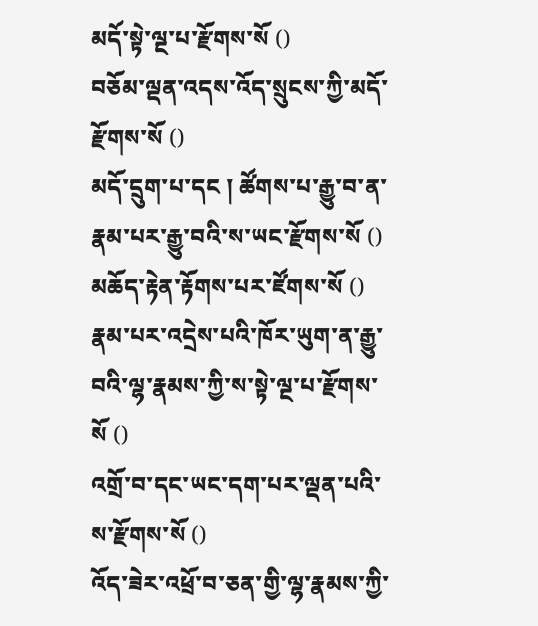མདོ་སྟེ་ལྔ་པ་རྫོགས་སོ ()
བཅོམ་ལྡན་འདས་འོད་སྲུངས་ཀྱི་མདོ་རྫོགས་སོ ()
མདོ་དྲུག་པ་དང ། ཚོགས་པ་རྒྱུ་བ་ན་རྣམ་པར་རྒྱུ་བའི་ས་ཡང་རྫོགས་སོ ()
མཆོད་རྟེན་རྟོགས་པར་ཛོགས་སོ ()
རྣམ་པར་འདྲེས་པའི་ཁོར་ཡུག་ན་རྒྱུ་བའི་ལྷ་རྣམས་ཀྱི་ས་སྟེ་ལྔ་པ་རྫོགས་སོ ()
འགྲོ་བ་དང་ཡང་དག་པར་ལྡན་པའི་ས་རྫོགས་སོ ()
འོད་ཟེར་འཕྲོ་བ་ཅན་གྱི་ལྷ་རྣམས་ཀྱི་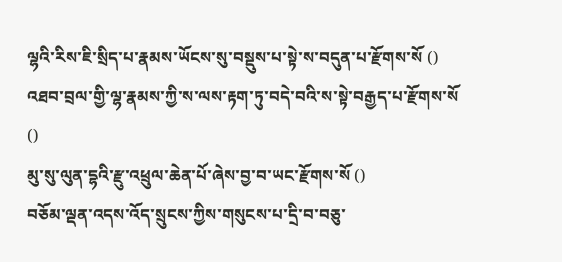ལྷའི་རིས་ཇི་སྲིད་པ་རྣམས་ཡོངས་སུ་བསྡུས་པ་སྟེ་ས་བདུན་པ་རྫོགས་སོ ()
འཐབ་བྲལ་གྱི་ལྷ་རྣམས་ཀྱི་ས་ལས་རྟག་ཏུ་བདེ་བའི་ས་སྟེ་བརྒྱད་པ་རྫོགས་སོ ()
མུ་སུ་ལུན་དྷའི་རྫུ་འཕྲུལ་ཆེན་པོ་ཞེས་བྱ་བ་ཡང་རྫོགས་སོ ()
བཅོམ་ལྡན་འདས་འོད་སྲུངས་ཀྱིས་གསུངས་པ་དྲི་བ་བཅུ་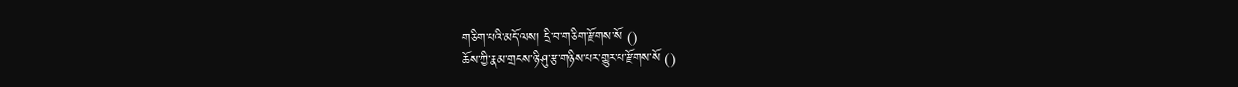གཅིག་པའི་མདོ་ལས། དྲི་བ་གཅིག་རྫོགས་སོ ()
ཆོས་ཀྱི་རྣམ་གྲངས་ཉི་ཤུ་རྩ་གཉིས་པར་གྱུར་པ་རྫོགས་སོ ()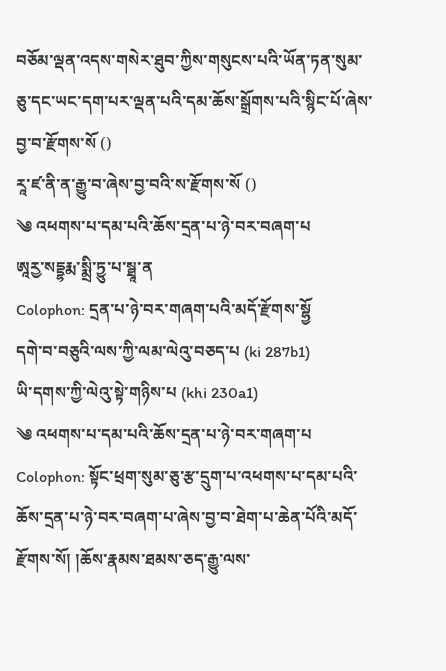བཅོམ་ལྡན་འདས་གསེར་ཐུབ་ཀྱིས་གསུངས་པའི་ཡོན་ཏན་སུམ་ཅུ་དང་ཡང་དག་པར་ལྡན་པའི་དམ་ཆོས་སྒྲོགས་པའི་སྙིང་པོ་ཞེས་བྱ་བ་རྫོགས་སོ ()
རཱ་ཛ་ནི་ན་རྒྱུ་བ་ཞེས་བྱ་བའི་ས་རྫོགས་སོ ()
༄ འཕགས་པ་དམ་པའི་ཆོས་དྲན་པ་ཉེ་བར་བཞག་པ
ཨཱརྱ་སདྡྷརྨ་སྨྲི་ཏྱུ་པ་སྠཱ་ན
Colophon: དྲན་པ་ཉེ་བར་གཞག་པའི་མདོ་རྫོགས་སྷྱོ
དགེ་བ་བཅུའི་ལས་ཀྱི་ལམ་ལེའུ་བཅད་པ (ki 287b1)
ཡི་དགས་ཀྱི་ལེའུ་སྟེ་གཉིས་པ (khi 230a1)
༄ འཕགས་པ་དམ་པའི་ཆོས་དྲན་པ་ཉེ་བར་གཞག་པ
Colophon: སྟོང་ཕྲག་སུམ་ཅུ་རྩ་དྲུག་པ་འཕགས་པ་དམ་པའི་ཆོས་དྲན་པ་ཉེ་བར་བཞག་པ་ཞེས་བྱ་བ་ཐེག་པ་ཆེན་པོའི་མདོ་རྫོགས་སོ། །ཆོས་རྣམས་ཐམས་ཅད་རྒྱུ་ལས་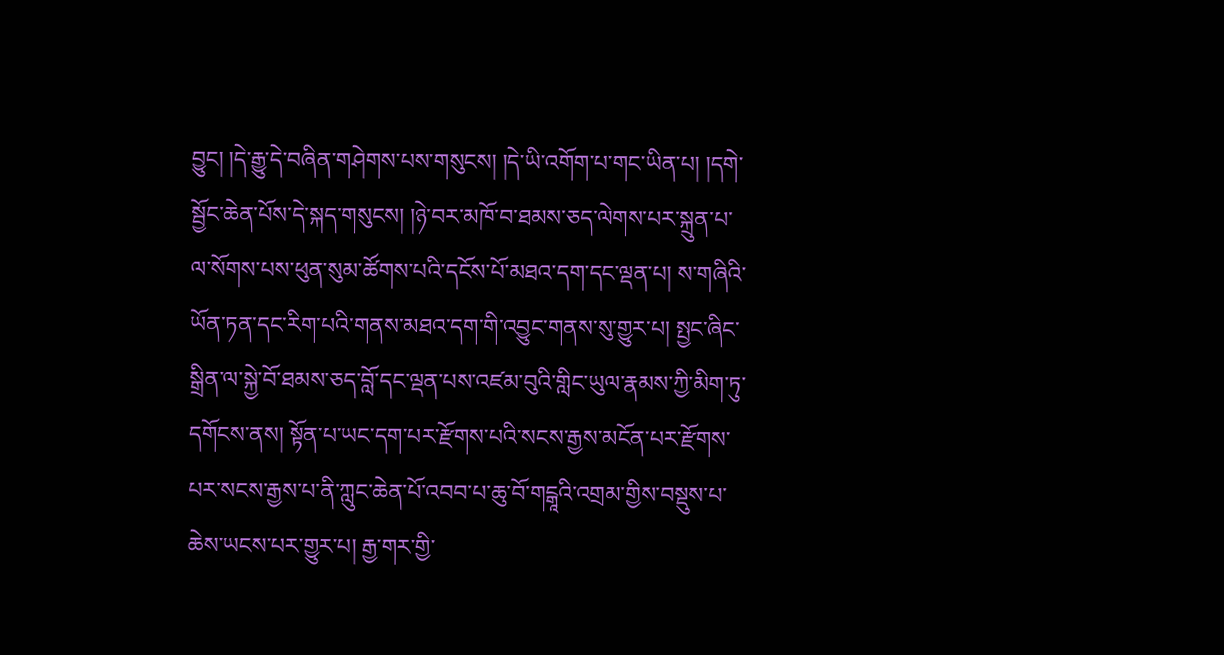བྱུང། །དེ་རྒྱུ་དེ་བཞིན་གཤེགས་པས་གསུངས། །དེ་ཡི་འགོག་པ་གང་ཡིན་པ། །དགེ་སྦྱོང་ཆེན་པོས་དེ་སྐད་གསུངས། །ཉེ་བར་མཁོ་བ་ཐམས་ཅད་ལེགས་པར་སྐྲུན་པ་ལ་སོགས་པས་ཕུན་སུམ་ཚོགས་པའི་དངོས་པོ་མཐའ་དག་དང་ལྡན་པ། ས་གཞིའི་ཡོན་ཏན་དང་རིག་པའི་གནས་མཐའ་དག་གི་འབྱུང་གནས་སུ་གྱུར་པ། སྤྱང་ཞིང་སྒྲིན་ལ་སྐྱེ་བོ་ཐམས་ཅད་བློ་དང་ལྡན་པས་འཛམ་བུའི་གླིང་ཡུལ་རྣམས་ཀྱི་མིག་ཏུ་དགོངས་ནས། སྟོན་པ་ཡང་དག་པར་རྫོགས་པའི་སངས་རྒྱས་མངོན་པར་རྫོགས་པར་སངས་རྒྱས་པ་ནི་ཀླུང་ཆེན་པོ་འབབ་པ་ཆུ་བོ་གངྒཱའི་འགྲམ་གྱིས་བསྡུས་པ་ཆེས་ཡངས་པར་གྱུར་པ། རྒྱ་གར་གྱི་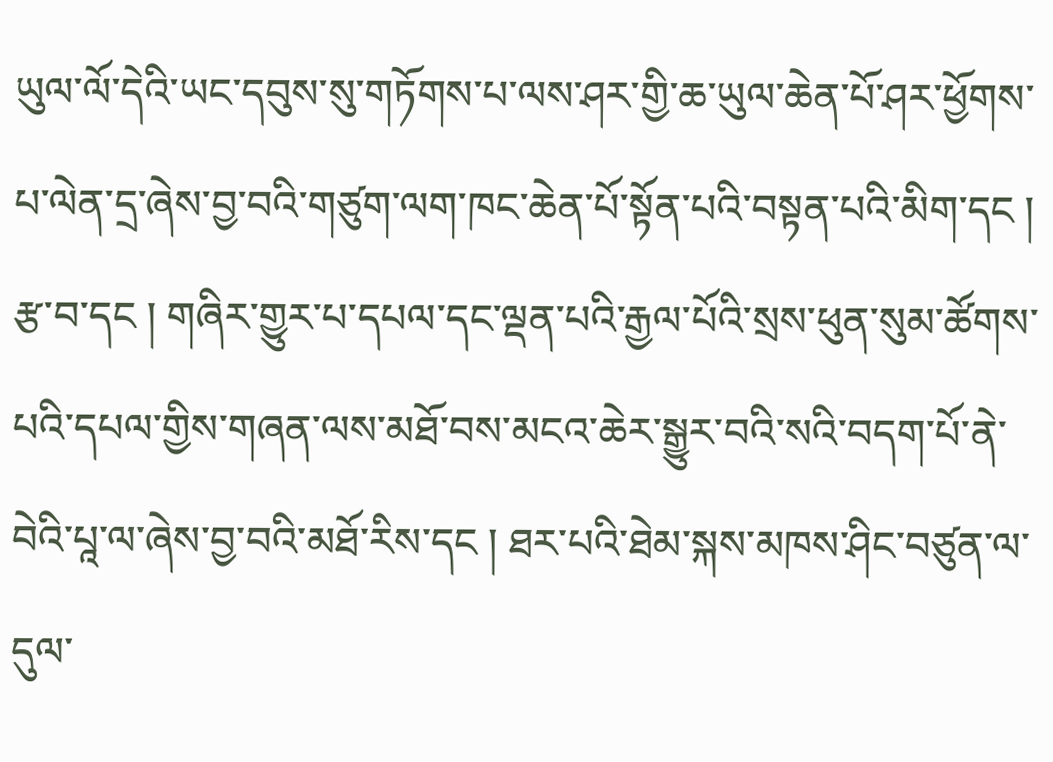ཡུལ་ལོ་དེའི་ཡང་དབུས་སུ་གཏོགས་པ་ལས་ཤར་གྱི་ཆ་ཡུལ་ཆེན་པོ་ཤར་ཕྱོགས་པ་ལེན་དྲ་ཞེས་བྱ་བའི་གཙུག་ལག་ཁང་ཆེན་པོ་སྟོན་པའི་བསྟན་པའི་མིག་དང ། རྩ་བ་དང ། གཞིར་གྱུར་པ་དཔལ་དང་ལྡན་པའི་རྒྱལ་པོའི་སྲས་ཕུན་སུམ་ཚོགས་པའི་དཔལ་གྱིས་གཞན་ལས་མཐོ་བས་མངའ་ཆེར་སྒྱུར་བའི་སའི་བདག་པོ་ནེ་བེའི་པཱ་ལ་ཞེས་བྱ་བའི་མཐོ་རིས་དང ། ཐར་པའི་ཐེམ་སྐས་མཁས་ཤིང་བཙུན་ལ་དུལ་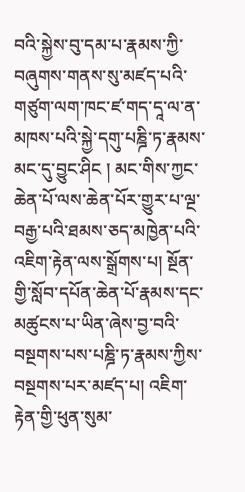བའི་སྐྱེས་བུ་དམ་པ་རྣམས་ཀྱི་བཞུགས་གནས་སུ་མཛད་པའི་གཙུག་ལག་ཁང་ཛ་གད་དཱ་ལ་ན་མཁས་པའི་སྐྱེ་དགུ་པཎྜི་ཏ་རྣམས་མང་དུ་བྱུང་ཤིང ། མང་གིས་ཀྱང་ཆེན་པོ་ལས་ཆེན་པོར་གྱུར་པ་ལྔ་བརྒྱ་པའི་ཐམས་ཅད་མཁྱེན་པའི་འཇིག་རྟེན་ལས་སྒྲོགས་པ། སྔོན་གྱི་སློབ་དཔོན་ཆེན་པོ་རྣམས་དང་མཚུངས་པ་ཡིན་ཞེས་བྱ་བའི་བསྔགས་པས་པཎྜི་ཏ་རྣམས་ཀྱིས་བསྔགས་པར་མཛད་པ། འཇིག་རྟེན་གྱི་ཕུན་སུམ་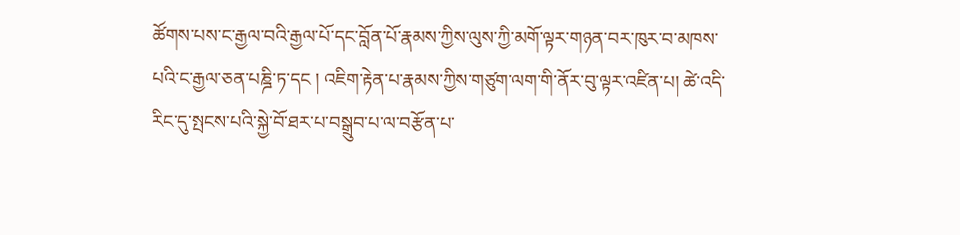ཚོགས་པས་ང་རྒྱལ་བའི་རྒྱལ་པོ་དང་བློན་པོ་རྣམས་ཀྱིས་ལུས་ཀྱི་མགོ་ལྟར་གཉན་བར་ཁུར་བ་མཁས་པའི་ང་རྒྱལ་ཅན་པཎྜི་ཏ་དང ། འཇིག་རྟེན་པ་རྣམས་ཀྱིས་གཙུག་ལག་གི་ནོར་བུ་ལྟར་འཛིན་པ། ཚེ་འདི་རིང་དུ་སྤངས་པའི་སྐྱེ་བོ་ཐར་པ་བསྒྲུབ་པ་ལ་བརྩོན་པ་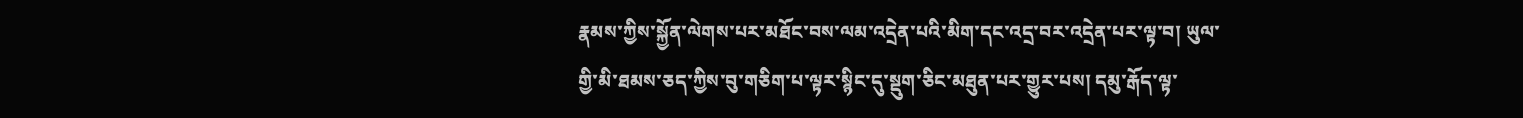རྣམས་ཀྱིས་སྐྱོན་ལེགས་པར་མཐོང་བས་ལམ་འདྲེན་པའི་མིག་དང་འདྲ་བར་འདྲེན་པར་ལྟ་བ། ཡུལ་གྱི་མི་ཐམས་ཅད་ཀྱིས་བུ་གཅིག་པ་ལྟར་སྙིང་དུ་སྡུག་ཅིང་མཐུན་པར་གྱུར་པས། དམུ་རྒོད་ལྟ་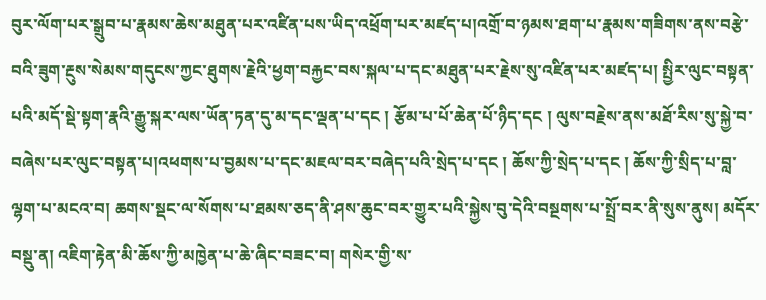བུར་ལོག་པར་སྒྲུབ་པ་རྣམས་ཆེས་མཐུན་པར་འཛིན་པས་ཡིད་འཕྲོག་པར་མཛད་པ།འགྲོ་བ་ཉམས་ཐག་པ་རྣམས་གཟིགས་ནས་བརྩེ་བའི་ཟུག་རྔུས་སེམས་གདུངས་ཀྱང་ཐུགས་རྗེའི་ཕྱག་བརྐྱང་བས་སྐལ་པ་དང་མཐུན་པར་རྗེས་སུ་འཛིན་པར་མཛད་པ། སྤྱིར་ལུང་བསྟན་པའི་མདོ་སྡེ་སྟག་རྣའི་རྒྱུ་སྐར་ལས་ཡོན་ཏན་དུ་མ་དང་ལྡན་པ་དང ། རྩོམ་པ་པོ་ཆེན་པོ་ཉིད་དང ། ལུས་བརྗེས་ནས་མཐོ་རིས་སུ་སྐྱེ་བ་བཞེས་པར་ལུང་བསྟན་པ།འཕགས་པ་བྱམས་པ་དང་མཇལ་བར་བཞེད་པའི་སྲེད་པ་དང ། ཆོས་ཀྱི་སྲེད་པ་དང ། ཆོས་ཀྱི་སྲིད་པ་བླ་ལྷག་པ་མངའ་བ། ཆགས་སྡང་ལ་སོགས་པ་ཐམས་ཅད་ནི་ཤས་ཆུང་བར་གྱུར་པའི་སྐྱེས་བུ་དེའི་བསྔགས་པ་སྤྲོ་བར་ནི་སུས་ནུས། མདོར་བསྡུ་ན། འཇིག་རྟེན་མི་ཆོས་ཀྱི་མཁྱེན་པ་ཆེ་ཞིང་བཟང་བ། གསེར་གྱི་ས་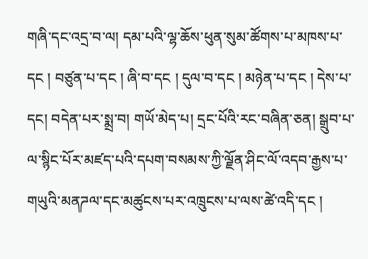གཞི་དང་འདྲ་བ་ལ། དམ་པའི་ལྷ་ཆོས་ཕུན་སུམ་ཚོགས་པ་མཁས་པ་དང ། བཙུན་པ་དང ། ཞི་བ་དང ། དུལ་བ་དང ། མཉེན་པ་དང ། དེས་པ་དང། བདེན་པར་སྨྲ་བ། གཡོ་མེད་པ། དྲང་པོའི་རང་བཞིན་ཅན། སྒྲུབ་པ་ལ་སྙིང་པོར་མཛད་པའི་དཔག་བསམས་ཀྱི་ལྗོན་ཤིང་ལོ་འདབ་རྒྱས་པ་གཡུའི་མནཌལ་དང་མཚུངས་པར་འཁྲུངས་པ་ལས་ཚེ་འདི་དང །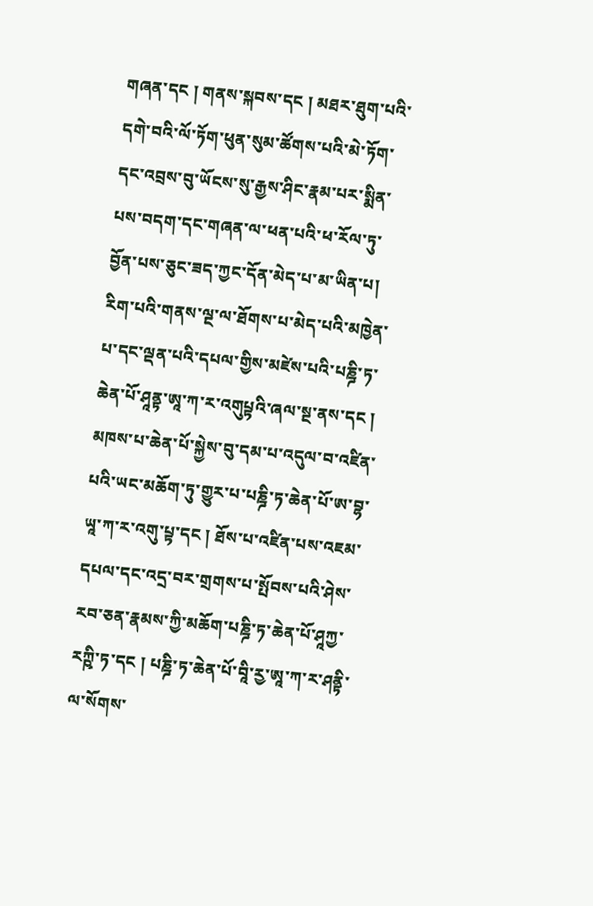གཞན་དང ། གནས་སྐབས་དང ། མཐར་ཐུག་པའི་དགེ་བའི་ལོ་ཏོག་ཕུན་སུམ་ཚོགས་པའི་མེ་ཏོག་དང་འབྲས་བུ་ཡོངས་སུ་རྒྱས་ཤིང་རྣམ་པར་སྨིན་པས་བདག་དང་གཞན་ལ་ཕན་པའི་ཕ་རོལ་ཏུ་བྱོན་པས་ཅུང་ཟད་ཀྱང་དོན་མེད་པ་མ་ཡིན་པ། རིག་པའི་གནས་ལྔ་ལ་ཐོགས་པ་མེད་པའི་མཁྱེན་པ་དང་ལྡན་པའི་དཔལ་གྱིས་མཛེས་པའི་པཎྜི་ཏ་ཆེན་པོ་ཤཱནྟ་ཨཱ་ཀ་ར་འགུཔྟའི་ཞལ་སྔ་ནས་དང ། མཁས་པ་ཆེན་པོ་སྐྱེས་བུ་དམ་པ་འདུལ་བ་འཛིན་པའི་ཡང་མཆོག་ཏུ་གྱུར་པ་པཎྜི་ཏ་ཆེན་པོ་ཨ་བྷ་ཡཱ་ཀ་ར་འགུ་པྟ་དང ། ཐོས་པ་འཛིན་པས་འཇམ་དཔལ་དང་འདྲ་བར་གྲགས་པ་སྤོབས་པའི་ཤེས་རབ་ཅན་རྣམས་ཀྱི་མཆོག་པཎྜི་ཏ་ཆེན་པོ་ཤཱཀྱ་རཀྵི་ཏ་དང ། པཎྜི་ཏ་ཆེན་པོ་བཱི་རྱ་ཨཱ་ཀ་ར་ཤནྟི་ལ་སོགས་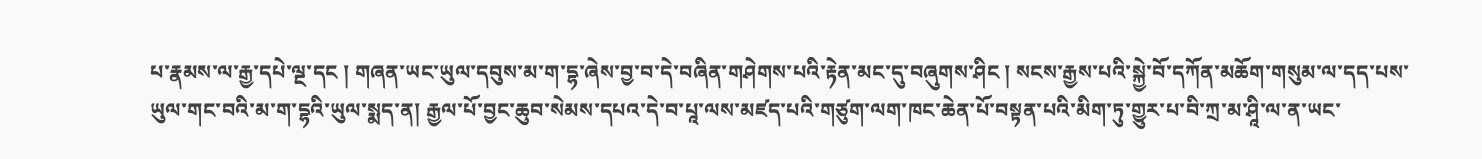པ་རྣམས་ལ་རྒྱ་དཔེ་ལྔ་དང ། གཞན་ཡང་ཡུལ་དབུས་མ་ག་དྷ་ཞེས་བྱ་བ་དེ་བཞིན་གཤེགས་པའི་རྟེན་མང་དུ་བཞུགས་ཤིང ། སངས་རྒྱས་པའི་སྐྱེ་བོ་དཀོན་མཆོག་གསུམ་ལ་དད་པས་ཡུལ་གང་བའི་མ་ག་དྷའི་ཡུལ་སྨད་ན། རྒྱལ་པོ་བྱང་ཆུབ་སེམས་དཔའ་དེ་བ་པཱ་ལས་མཛད་པའི་གཙུག་ལག་ཁང་ཆེན་པོ་བསྟན་པའི་མིག་ཏུ་གྱུར་པ་བི་ཀྲ་མ་ཤཱི་ལ་ན་ཡང་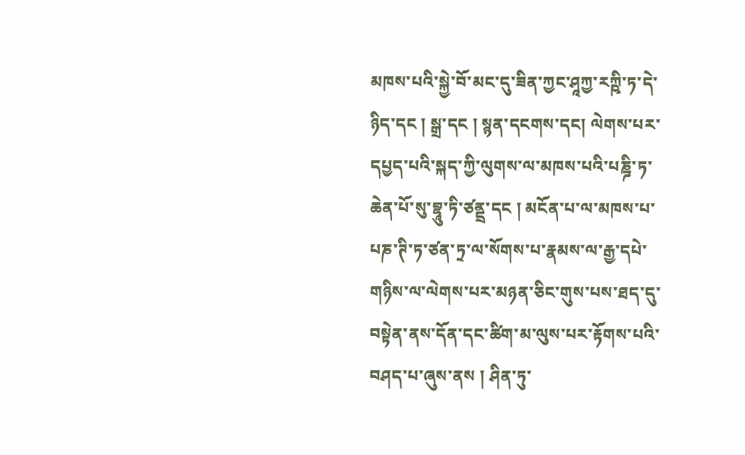མཁས་པའི་སྐྱེ་བོ་མང་དུ་ཟིན་ཀྱང་ཤཱཀྱ་རཀྵི་ཏ་དེ་ཉིད་དང ། སྒྲ་དང ། སྙན་དངགས་དང། ལེགས་པར་དཔྱད་པའི་སྐད་ཀྱི་ལུགས་ལ་མཁས་པའི་པཎྜི་ཏ་ཆེན་པོ་སུ་བྷཱུ་ཏི་ཙནྡྲ་དང ། མངོན་པ་ལ་མཁས་པ་པཎ་ཊི་ཏ་ཙན་ཏྲ་ལ་སོགས་པ་རྣམས་ལ་རྒྱ་དཔེ་གཉིས་ལ་ལེགས་པར་མཉན་ཅིང་གུས་པས་ཐད་དུ་བསྟེན་ནས་དོན་དང་ཚིག་མ་ལུས་པར་རྟོགས་པའི་བཤད་པ་ཞུས་ནས ། ཤིན་ཏུ་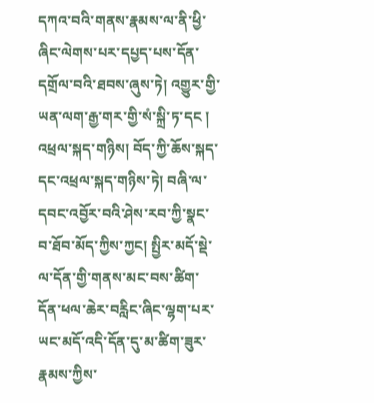དཀའ་བའི་གནས་རྣམས་ལ་ནི་ཕྱི་ཞིང་ལེགས་པར་དཔྱད་པས་དོན་དགྲོལ་བའི་ཐབས་ཞུས་ཏེ། འགྱུར་གྱི་ཡན་ལག་རྒྱ་གར་གྱི་སཾ་སྐྲི་ཏ་དང ། འཕྲལ་སྐད་གཉིས། བོད་ཀྱི་ཆོས་སྐད་དང་འཕྲལ་སྐད་གཉིས་ཏེ། བཞི་ལ་དབང་འབྱོར་བའི་ཤེས་རབ་ཀྱི་སྣང་བ་ཐོབ་མོད་ཀྱིས་ཀྱང། སྤྱིར་མདོ་སྡེ་ལ་དོན་གྱི་གནས་མང་བས་ཚིག་དོན་ཕལ་ཆེར་བརླིང་ཞིང་ལྷག་པར་ཡང་མདོ་འདི་དོན་དུ་མ་ཚིག་ཟུར་རྣམས་ཀྱིས་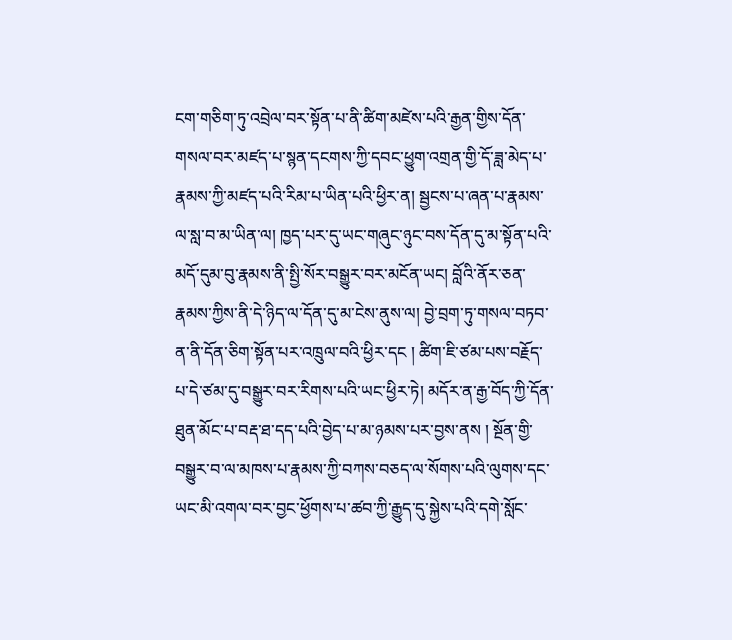ངག་གཅིག་ཏུ་འབྲེལ་བར་སྟོན་པ་ནི་ཚིག་མཛེས་པའི་རྒྱན་གྱིས་དོན་གསལ་བར་མཛད་པ་སྙན་དངགས་ཀྱི་དབང་ཕྱུག་འགྲན་གྱི་དོ་ཟླ་མེད་པ་རྣམས་ཀྱི་མཛད་པའི་རིམ་པ་ཡིན་པའི་ཕྱིར་ན། སྦྱངས་པ་ཞན་པ་རྣམས་ལ་སླ་བ་མ་ཡིན་ལ། ཁྱད་པར་དུ་ཡང་གཞུང་ཉུང་བས་དོན་དུ་མ་སྟོན་པའི་མདོ་དུམ་བུ་རྣམས་ནི་སྤྱི་སོར་བསྒྱུར་བར་མངོན་ཡང། བློའི་ནོར་ཅན་རྣམས་ཀྱིས་ནི་དེ་ཉིད་ལ་དོན་དུ་མ་ངེས་ནུས་ལ། བྱེ་བྲག་ཏུ་གསལ་བཏབ་ན་ནི་དོན་ཅིག་སྟོན་པར་འཁྲུལ་བའི་ཕྱིར་དང ། ཚིག་ཇི་ཙམ་པས་བརྗོད་པ་དེ་ཙམ་དུ་བསྒྱུར་བར་རིགས་པའི་ཡང་ཕྱིར་ཏེ། མདོར་ན་རྒྱ་བོད་ཀྱི་དོན་ཐུན་མོང་པ་བརྡ་ཐ་དད་པའི་བྱེད་པ་མ་ཉམས་པར་བྱས་ནས ། སྔོན་གྱི་བསྒྱུར་བ་ལ་མཁས་པ་རྣམས་ཀྱི་བཀས་བཅད་ལ་སོགས་པའི་ལུགས་དང་ཡང་མི་འགལ་བར་བྱང་ཕྱོགས་པ་ཚབ་ཀྱི་རྒྱུད་དུ་སྐྱེས་པའི་དགེ་སློང་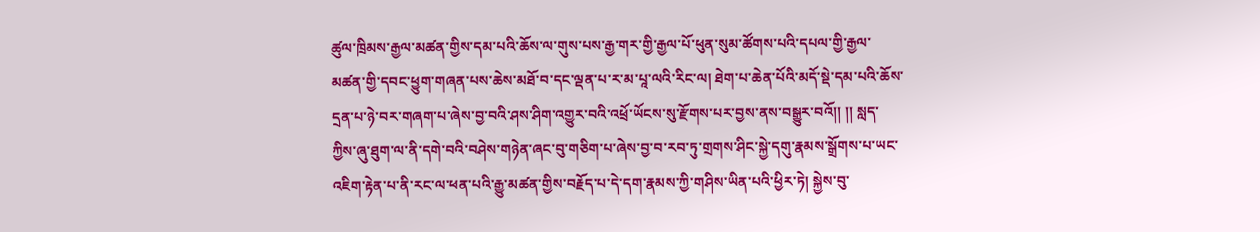ཚུལ་ཁྲིམས་རྒྱལ་མཚན་གྱིས་དམ་པའི་ཆོས་ལ་གུས་པས་རྒྱ་གར་གྱི་རྒྱལ་པོ་ཕུན་སུམ་ཚོགས་པའི་དཔལ་གྱི་རྒྱལ་མཚན་གྱི་དབང་ཕྱུག་གཞན་པས་ཆེས་མཐོ་བ་དང་ལྡན་པ་ར་མ་པཱ་ལའི་རིང་ལ། ཐེག་པ་ཆེན་པོའི་མདོ་སྡེ་དམ་པའི་ཆོས་དྲན་པ་ཉེ་བར་གཞག་པ་ཞེས་བྱ་བའི་ཤས་ཤིག་འགྱུར་བའི་འཕྲོ་ཡོངས་སུ་རྫོགས་པར་བྱས་ནས་བསྒྱུར་བའོ།། །། སླད་ཀྱིས་ཞུ་ཐུག་ལ་ནི་དགེ་བའི་བཤེས་གཉེན་ཞང་བུ་གཅིག་པ་ཞེས་བྱ་བ་རབ་ཏུ་གྲགས་ཤིང་སྐྱེ་དགུ་རྣམས་སྒྲོགས་པ་ཡང་འཇིག་རྟེན་པ་ནི་རང་ལ་ཕན་པའི་རྒྱུ་མཚན་གྱིས་བརྗོད་པ་དེ་དག་རྣམས་ཀྱི་གཤིས་ཡིན་པའི་ཕྱིར་ཏེ། སྐྱེས་བུ་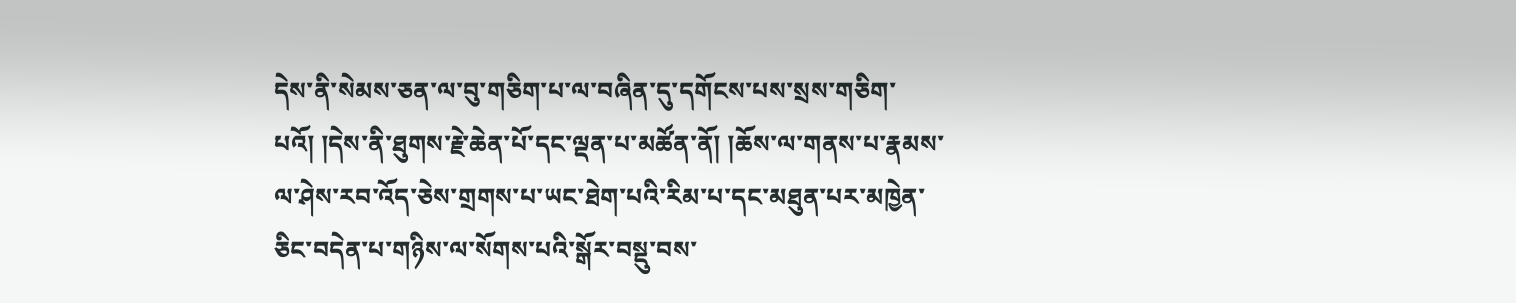དེས་ནི་སེམས་ཅན་ལ་བུ་གཅིག་པ་ལ་བཞིན་དུ་དགོངས་པས་སྲས་གཅིག་པའོ། །དེས་ནི་ཐུགས་རྗེ་ཆེན་པོ་དང་ལྡན་པ་མཚོན་ནོ། །ཆོས་ལ་གནས་པ་རྣམས་ལ་ཤེས་རབ་འོད་ཅེས་གྲགས་པ་ཡང་ཐེག་པའི་རིམ་པ་དང་མཐུན་པར་མཁྱེན་ཅིང་བདེན་པ་གཉིས་ལ་སོགས་པའི་སྒོར་བསྡུ་བས་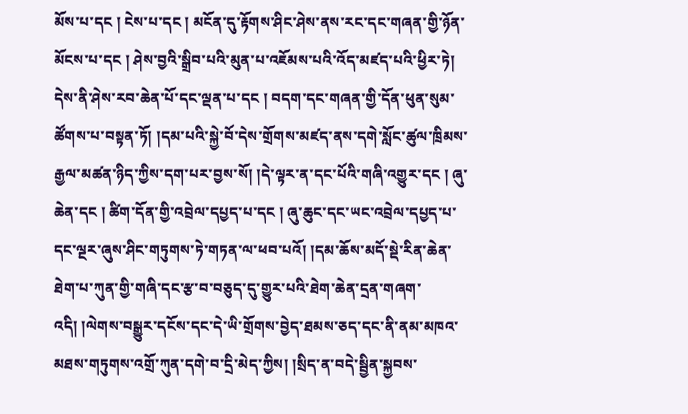མོས་པ་དང ། ངེས་པ་དང ། མངོན་དུ་རྟོགས་ཤིང་ཤེས་ནས་རང་དང་གཞན་གྱི་ཉོན་མོངས་པ་དང ། ཤེས་བྱའི་སྒྲིབ་པའི་མུན་པ་འཇོམས་པའི་འོད་མཛད་པའི་ཕྱིར་ཏེ། དེས་ནི་ཤེས་རབ་ཆེན་པོ་དང་ལྡན་པ་དང ། བདག་དང་གཞན་གྱི་དོན་ཕུན་སུམ་ཚོགས་པ་བསྟན་ཏོ། །དམ་པའི་སྐྱེ་བོ་དེས་གྲོགས་མཛད་ནས་དགེ་སློང་ཚུལ་ཁྲིམས་རྒྱལ་མཚན་ཉིད་ཀྱིས་དག་པར་བྱས་སོ། །དེ་ལྟར་ན་དང་པོའི་གཞི་འགྱུར་དང ། ཞུ་ཆེན་དང ། ཚིག་དོན་གྱི་འབྲེལ་དཔྱད་པ་དང ། ཞུ་ཆུང་དང་ཡང་འབྲེལ་དཔྱད་པ་དང་ལྔར་ཞུས་ཤིང་གཏུགས་ཏེ་གཏན་ལ་ཕབ་པའོ། །དམ་ཆོས་མདོ་སྡེ་རིན་ཆེན་ཐེག་པ་ཀུན་གྱི་གཞི་དང་རྩ་བ་བཅུད་དུ་གྱུར་པའི་ཐེག་ཆེན་དྲན་གཞག་འདི། །ལེགས་བསྒྱུར་དངོས་དང་དེ་ཡི་གྲོགས་བྱེད་ཐམས་ཅད་དང་ནི་ནམ་མཁའ་མཐས་གཏུགས་འགྲོ་ཀུན་དགེ་བ་དྲི་མེད་ཀྱིས། །སྲིད་ན་བདེ་སྦྱིན་སྐྱབས་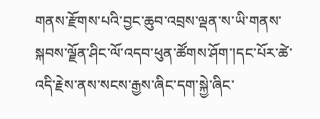གནས་རྫོགས་པའི་བྱང་ཆུབ་འབྲས་ལྡན་ས་ཡི་གནས་སྐབས་ལྗོན་ཤིང་ལོ་འདབ་ཕུན་ཚོགས་ཤོག་།དང་པོར་ཚེ་འདི་རྗེས་ནས་སངས་རྒྱས་ཞིང་དག་སྐྱེ་ཞིང་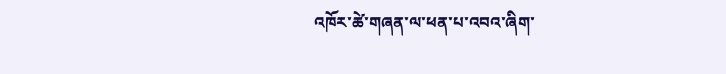འཁོར་ཚེ་གཞན་ལ་ཕན་པ་འབའ་ཞིག་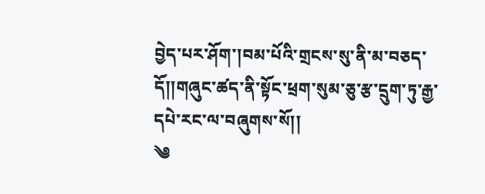བྱེད་པར་ཤོག་།བམ་པོའི་གྲངས་སུ་ནི་མ་བཅད་དོ།།གཞུང་ཚད་ནི་སྟོང་ཕྲག་སུམ་ཅུ་རྩ་དྲུག་ཏུ་རྒྱ་དཔེ་རང་ལ་བཞུགས་སོ།།
༄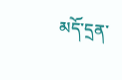མདོ་དྲན་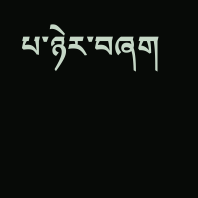པ་ཉེར་བཞག